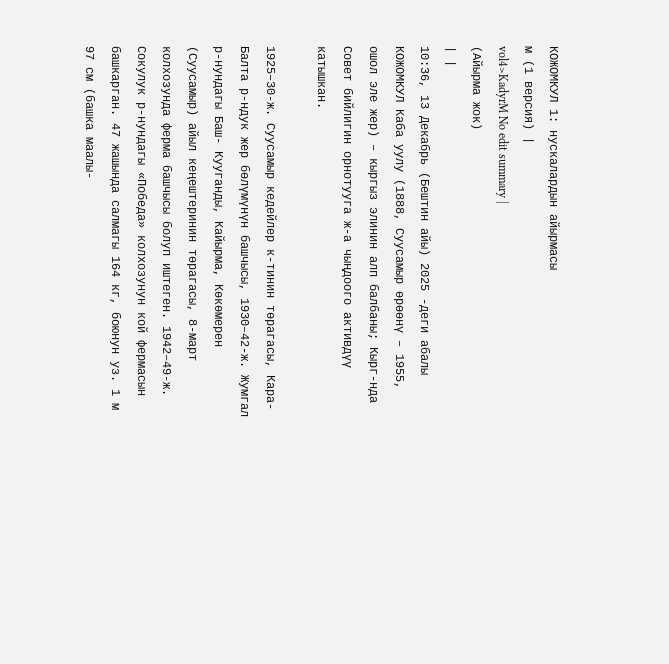КОЖОМКУЛ 1: нускалардын айырмасы
м (1 версия) |
vol4>KadyrM No edit summary |
(Айырма жок)
| |
10:36, 13 Декабрь (Бештин айы) 2025 -деги абалы
КОЖОМКУЛ Каба уулу (1888, Суусамыр өрөөнү – 1955, ошол эле жер) – кыргыз элинин алп балбаны; Кырг-нда Совет бийлигин орнотууга ж-а чыңдоого активдүү катышкан.

1925–30-ж. Суусамыр кедейлер к-тинин төрагасы, Кара-Балта р-ндук жер бөлүмүнүн башчысы, 1930–42-ж. Жумгал р-нундагы Баш- Кууганды, Кайырма, Көкөмерен (Суусамыр) айыл кеңештеринин төрагасы, 8-март колхозунда ферма башчысы болуп иштеген. 1942–49-ж. Сокулук р-нундагы «Победа» колхозунун кой фермасын башкарган. 47 жашында салмагы 164 кг, боюнун уз. 1 м 97 см (башка маалы-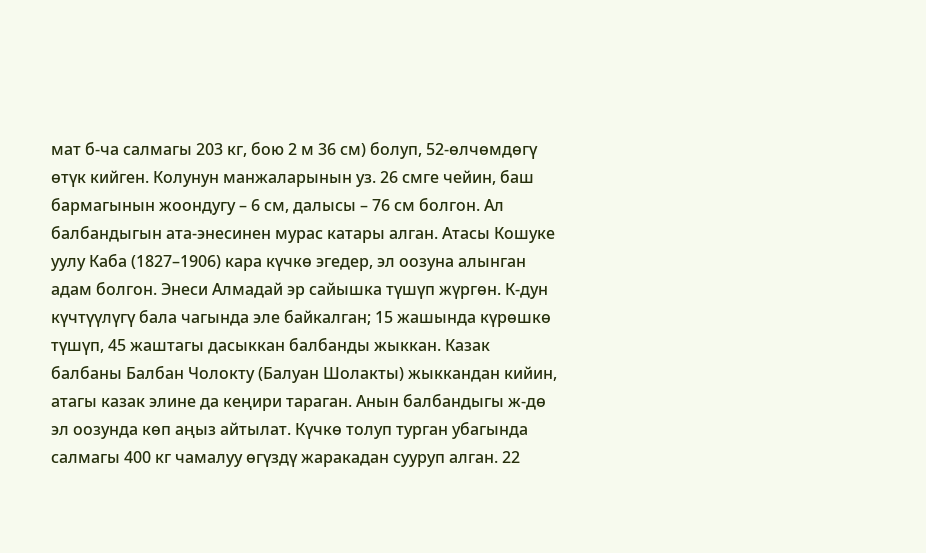мат б-ча салмагы 203 кг, бою 2 м 36 см) болуп, 52-өлчөмдөгү өтүк кийген. Колунун манжаларынын уз. 26 смге чейин, баш бармагынын жоондугу – 6 см, далысы – 76 см болгон. Ал балбандыгын ата-энесинен мурас катары алган. Атасы Кошуке уулу Каба (1827–1906) кара күчкө эгедер, эл оозуна алынган адам болгон. Энеси Алмадай эр сайышка түшүп жүргөн. К-дун күчтүүлүгү бала чагында эле байкалган; 15 жашында күрөшкө түшүп, 45 жаштагы дасыккан балбанды жыккан. Казак балбаны Балбан Чолокту (Балуан Шолакты) жыккандан кийин, атагы казак элине да кеңири тараган. Анын балбандыгы ж-дө эл оозунда көп аңыз айтылат. Күчкө толуп турган убагында салмагы 400 кг чамалуу өгүздү жаракадан сууруп алган. 22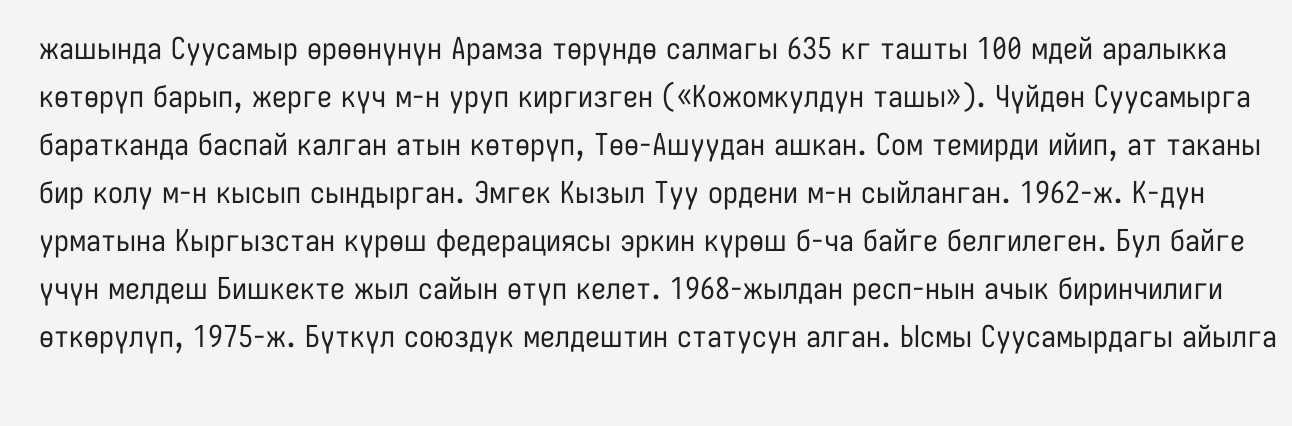жашында Суусамыр өрөөнүнүн Арамза төрүндө салмагы 635 кг ташты 100 мдей аралыкка көтөрүп барып, жерге күч м-н уруп киргизген («Кожомкулдун ташы»). Чүйдөн Суусамырга баратканда баспай калган атын көтөрүп, Төө-Ашуудан ашкан. Сом темирди ийип, ат таканы бир колу м-н кысып сындырган. Эмгек Кызыл Туу ордени м-н сыйланган. 1962-ж. К-дун урматына Кыргызстан күрөш федерациясы эркин күрөш б-ча байге белгилеген. Бул байге үчүн мелдеш Бишкекте жыл сайын өтүп келет. 1968-жылдан респ-нын ачык биринчилиги өткөрүлүп, 1975-ж. Бүткүл союздук мелдештин статусун алган. Ысмы Суусамырдагы айылга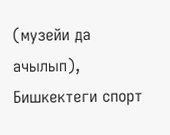(музейи да ачылып), Бишкектеги спорт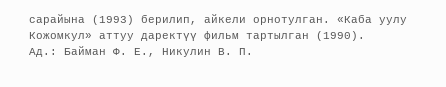сарайына (1993) берилип, айкели орнотулган. «Каба уулу Кожомкул» аттуу даректүү фильм тартылган (1990).
Ад.: Байман Ф. Е., Никулин В. П.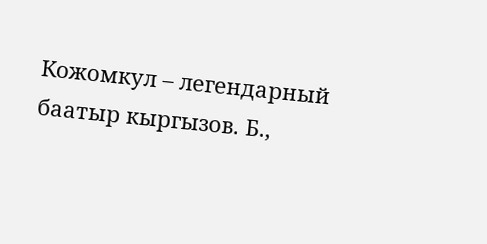Кожомкул – легендарный баатыр кыргызов. Б.,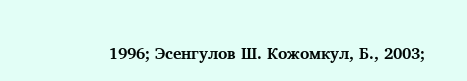1996; Эсенгулов Ш. Кожомкул, Б., 2003;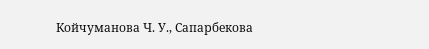Койчуманова Ч. У., Сапарбекова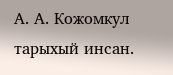А. А. Кожомкул тарыхый инсан.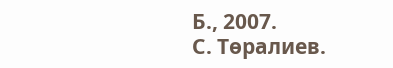Б., 2007.
С. Төралиев.